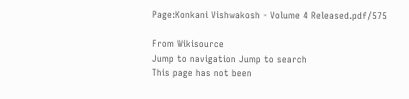Page:Konkani Vishwakosh - Volume 4 Released.pdf/575

From Wikisource
Jump to navigation Jump to search
This page has not been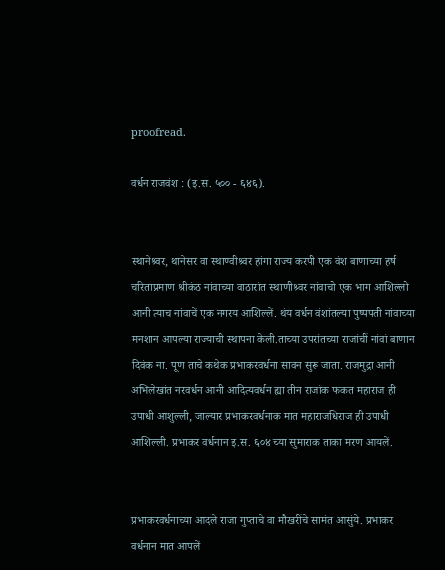proofread.

वर्धन राजवंश : (इ.स. ५०० - ६४६).


स्थानेश्र्वर, थानेसर वा स्थाण्वीश्र्वर हांगा राज्य करपी एक वंश बाणाच्या हर्ष चरिताप्रमाण श्रीकंठ नांवाच्या वाठारांत स्थाणीश्र्वर नांवाचो एक भाग आशिल्लो आनी त्याच नांवाचें एक नगरय आशिल्लें. थंय वर्धन वंशांतल्या पुष्पपती नांवाच्या मनशान आपल्या राज्याची स्थापना केली.ताच्या उपरांतच्या राजांचीं नांवां बाणान दिवंक ना. पूण ताचे कथेक प्रभाकरवर्धना सावन सुरू जाता. राजमुद्रा आनी अभिलेखांत नरवर्धन आनी आदित्यवर्धन ह्या तीन राजांक फकत महाराज ही उपाधी आशुल्ली, जाल्यार प्रभाकरवर्धनाक मात महाराजधिराज ही उपाधी आशिल्ली. प्रभाकर वर्धनान इ.स. ६०४ च्या सुमाराक ताका मरण आयलें.


प्रभाकरवर्धनाच्या आदले राजा गुप्ताचे वा मौखरींचे सामंत आसुंये. प्रभाकर वर्धनान मात आपलें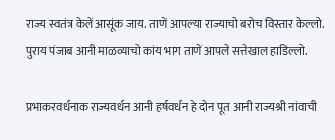राज्य स्वतंत्र केलें आसूंक जाय. ताणें आपल्या राज्याचो बरोच विस्तार केल्लो. पुराय पंजाब आनी माळव्याचो कांय भाग ताणें आपले सत्तेखाल हाडिल्लो.

प्रभाकरवर्धनाक राज्यवर्धन आनी हर्षवर्धन हे दोन पूत आनी राज्यश्री नांवाची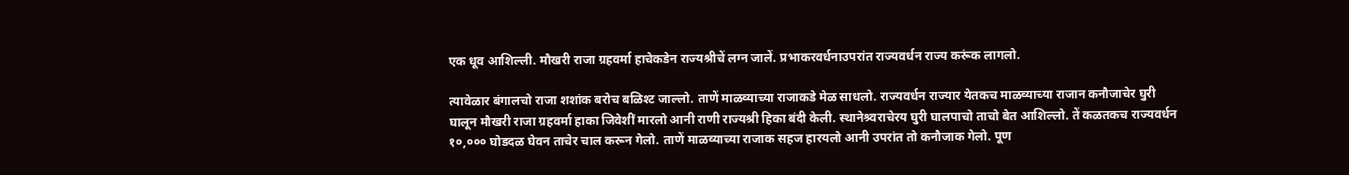एक धूव आशिल्ली. मौखरी राजा ग्रहवर्मा हाचेकडेन राज्यश्रीचें लग्न जालें. प्रभाकरवर्धनाउपरांत राज्यवर्धन राज्य करूंक लागलो.

त्यावेळार बंगालचो राजा शशांक बरोच बळिश्ट जाल्लो. ताणें माळव्याच्या राजाकडे मेळ साधलो. राज्यवर्धन राज्यार येतकच माळव्याच्या राजान कनौजाचेर घुरी घालून मौखरी राजा ग्रहवर्मा हाका जिवेशीं मारलो आनी राणी राज्यश्री हिका बंदी केली. स्थानेश्र्वराचेरय घुरी घालपाचो ताचो बेत आशिल्लो. तें कळतकच राज्यवर्धन १०,००० घोडदळ घेवन ताचेर चाल करून गेलो. ताणें माळव्याच्या राजाक सहज हारयलो आनी उपरांत तो कनौजाक गेलो. पूण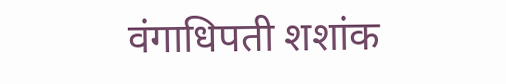वंगाधिपती शशांक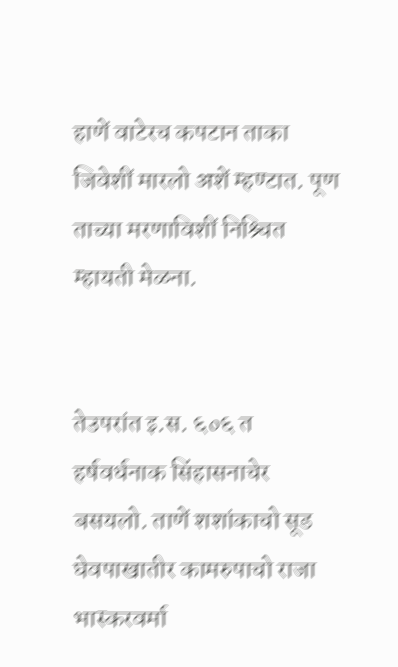हाणें वाटेरच कपटान ताका जिवेशीं मारलो अशें म्हण्टात. पूण ताच्या मरणाविशीं निश्र्चित म्हायती मेळना.


तेउपरांत इ.स. ६०६ त हर्षवर्धनाक सिंहासनाचेर बसयलो. ताणें शशांकाचो सूड घेवपाखातीर कामरुपाचो राजा भास्करवर्मा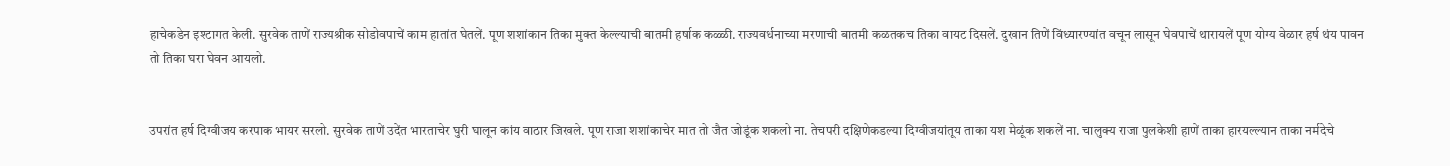हाचेकडेन इश्टागत केली. सुरवेक ताणें राज्यश्रीक सोडोवपाचें काम हातांत घेतलें. पूण शशांकान तिका मुक्त केल्ल्याची बातमी हर्षाक कळ्ळी. राज्यवर्धनाच्या मरणाची बातमी कळतकच तिका वायट दिसलें. दुखान तिणें विंध्यारण्यांत वचून लासून घेवपाचें थारायलें पूण योग्य वेळार हर्ष थंय पावन तो तिका घरा घेवन आयलो.


उपरांत हर्ष दिग्वीजय करपाक भायर सरलो. सुरवेक ताणें उदेंत भारताचेर घुरी घालून कांय वाठार जिखले. पूण राजा शशांकाचेर मात तो जैत जोडूंक शकलो ना. तेचपरी दक्षिणेकडल्या दिग्वीजयांतूय ताका यश मेळूंक शकलें ना. चालुक्य राजा पुलकेशी हाणें ताका हारयल्ल्यान ताका नर्मदेचे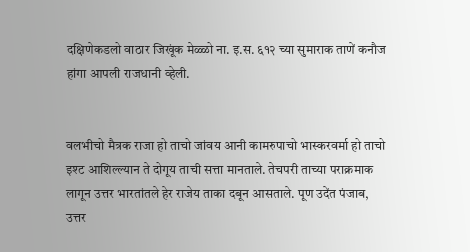दक्षिणेकडलो वाठार जिखूंक मेळ्ळो ना. इ.स. ६१२ च्या सुमाराक ताणें कनौज हांगा आपली राजधानी व्हेली.


वलभीचो मैत्रक राजा हो ताचो जांवय आनी कामरुपाचो भास्करवर्मा हो ताचो इश्ट आशिल्ल्यान ते दोगूय ताची सत्ता मानताले. तेचपरी ताच्या पराक्रमाक लागून उत्तर भारतांतले हेर राजेय ताका दबून आसताले. पूण उदेंत पंजाब, उत्तर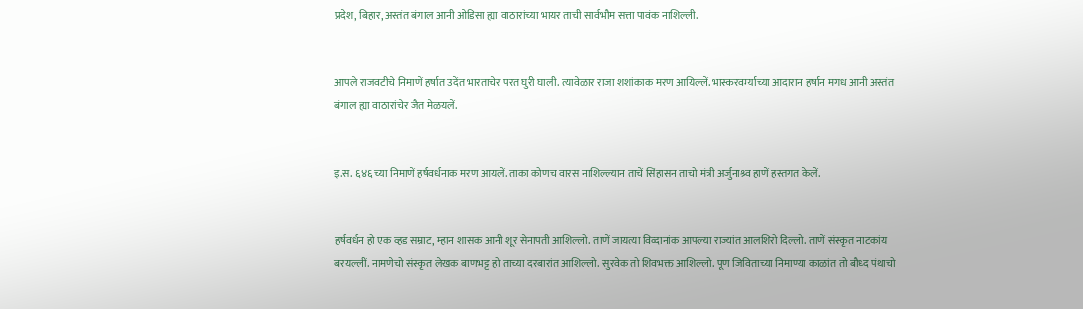प्रदेश, बिहार, अस्तंत बंगाल आनी ओडिसा ह्या वाठारांच्या भायर ताची सार्वभौम सत्ता पावंक नाशिल्ली.


आपले राजवटीचे निमाणें हर्षात उदेंत भारताचेर परत घुरी घाली. त्यावेळार राजा शशांकाक मरण आयिल्लें. भास्करवर्म्याच्या आदारान हर्षान मगध आनी अस्तंत बंगाल ह्या वाठारांचेर जैत मेळयलें.


इ.स. ६४६ च्या निमाणें हर्षवर्धनाक मरण आयलें. ताका कोणच वारस नाशिल्ल्यान ताचें सिंहासन ताचो मंत्री अर्जुनाश्र्व हाणें हस्तगत केलें.


हर्षवर्धन हो एक व्हड सम्राट, म्हान शासक आनी शूर सेनापती आशिल्लो. ताणें जायत्या विव्दानांक आपल्या राज्यांत आलशिरो दिल्लो. ताणें संस्कृत नाटकांय बरयल्लीं. नामणेचो संस्कृत लेखक बाणभट्ट हो ताच्या दरबारांत आशिल्लो. सुरवेक तो शिवभक्त आशिल्लो. पूण जिविताच्या निमाण्या काळांत तो बौध्द पंथाचो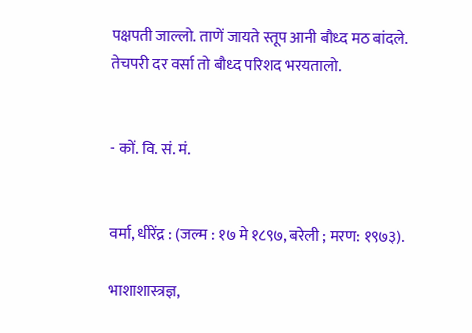पक्षपती जाल्लो. ताणें जायते स्तूप आनी बौध्द मठ बांदले. तेचपरी दर वर्सा तो बौध्द परिशद भरयतालो.


- कों. वि. सं. मं.


वर्मा, धीरेंद्र : (जल्म : १७ मे १८९७, बरेली ; मरण: १९७३).

भाशाशास्त्रज्ञ,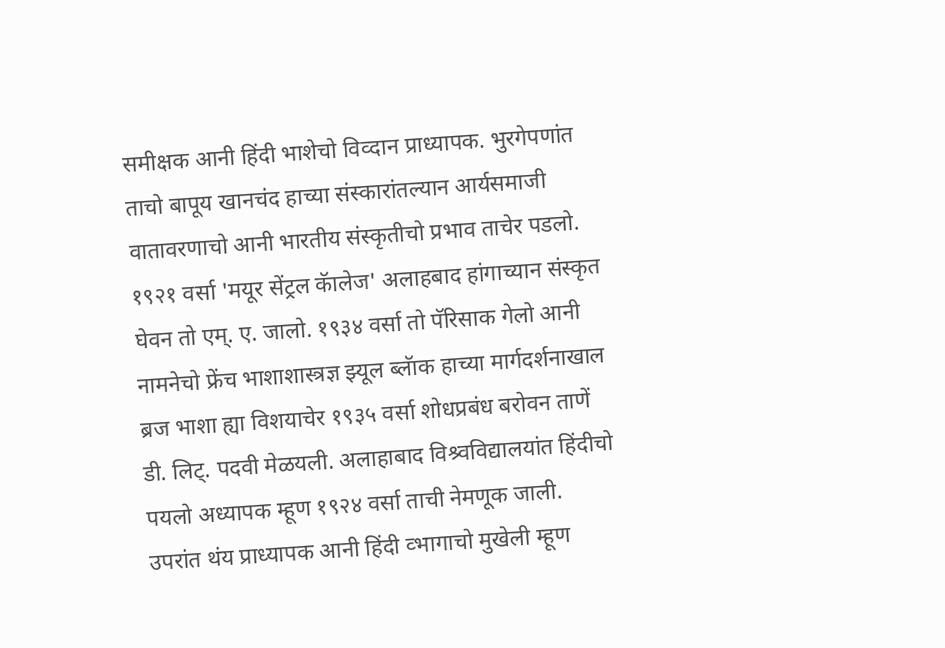समीक्षक आनी हिंदी भाशेचो विव्दान प्राध्यापक. भुरगेपणांत ताचो बापूय खानचंद हाच्या संस्कारांतल्यान आर्यसमाजी वातावरणाचो आनी भारतीय संस्कृतीचो प्रभाव ताचेर पडलो. १९२१ वर्सा 'मयूर सेंट्रल कॅालेज' अलाहबाद हांगाच्यान संस्कृत घेवन तो एम्. ए. जालो. १९३४ वर्सा तो पॅरिसाक गेलो आनी नामनेचो फ्रेंच भाशाशास्त्रज्ञ झ्यूल ब्लॅाक हाच्या मार्गदर्शनाखाल ब्रज भाशा ह्या विशयाचेर १९३५ वर्सा शोधप्रबंध बरोवन ताणें डी. लिट्. पदवी मेळयली. अलाहाबाद विश्र्वविद्यालयांत हिंदीचो पयलो अध्यापक म्हूण १९२४ वर्सा ताची नेमणूक जाली. उपरांत थंय प्राध्यापक आनी हिंदी व्भागाचो मुखेली म्हूण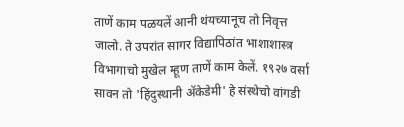ताणें काम पळयलें आनी थंयच्यानूच तो निवृत्त जालो. ते उपरांत सागर विद्यापिठांत भाशाशास्त्र विभागाचो मुखेल म्हूण ताणें काम केलें. १९२७ वर्सा सावन तो 'हिंदुस्थानी ॲकेडेमी' हे संस्थेचो वांगडी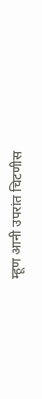म्हूण आनी उपरांत चिटणीस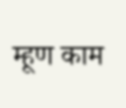म्हूण काम